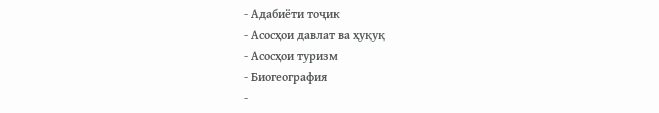- Адабиёти тоҷик
- Асосҳои давлат ва ҳуқуқ
- Асосҳои туризм
- Биогеография
-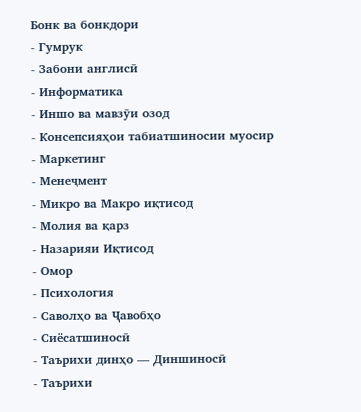Бонк ва бонкдори
- Гумрук
- Забони англисӣ
- Информатика
- Иншо ва мавзӯи озод
- Консепсияҳои табиатшиносии муосир
- Маркетинг
- Менеҷмент
- Микро ва Макро иқтисод
- Молия ва қарз
- Назарияи Иқтисод
- Омор
- Психология
- Саволҳо ва Ҷавобҳо
- Сиёсатшиносӣ
- Таърихи динҳо — Диншиносӣ
- Таърихи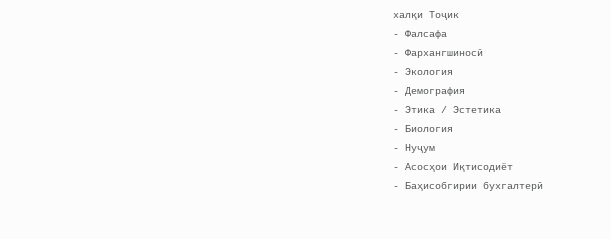халқи Тоҷик
- Фалсафа
- Фархангшиносӣ
- Экология
- Демография
- Этика / Эстетика
- Биология
- Нуҷум
- Асосҳои Иқтисодиёт
- Баҳисобгирии бухгалтерӣ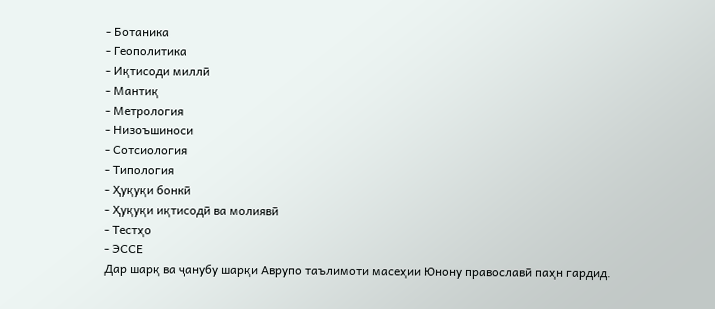- Ботаника
- Геополитика
- Иқтисоди миллӣ
- Мантиқ
- Метрология
- Низоъшиноси
- Сотсиология
- Типология
- Ҳуқуқи бонкӣ
- Ҳуқуқи иқтисодӣ ва молиявӣ
- Тестҳо
- ЭССЕ
Дар шарқ ва ҷанубу шарқи Аврупо таълимоти масеҳии Юнону православӣ паҳн гардид.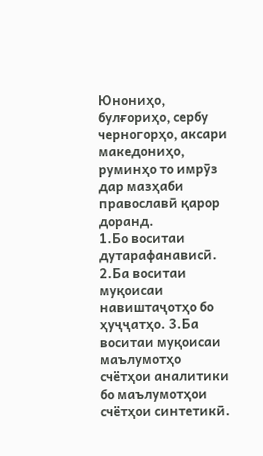Юнониҳо, булғориҳо, сербу черногорҳо, аксари македониҳо, руминҳо то имрӯз дар мазҳаби православӣ қарор доранд.
1.Бо воситаи дутарафанависӣ. 2.Ба воситаи муқоисаи навиштаҷотҳо бо ҳуҷҷатҳо. 3.Ба воситаи муқоисаи маълумотҳо счётҳои аналитики бо маълумотҳои счётҳои синтетикӣ.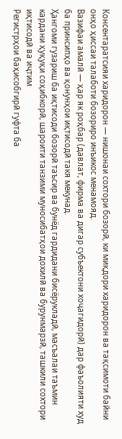Конcентаратсияи харидорон — нишонаи сохтори бозорӣ, ки миқдори харидорон ва тақсимоти байни онҳо ҳиссаи талаботи бозориро инъикоc менамояд.
Вазифаи амалӣ — ҳар як роҳбар (давлат, фирма ва дигар субъектони хоҷагидорӣ) дар фаъолияти худ ба принсипҳо ва қонунҳои иқтисодӣ такя мекунад.
Ҳангоми гузариш ба иқтисоди бозорӣ таъсир ва бунёд гардидани бисёрукладӣ, масъалаи таъмин кардани ҳуқуқи соҳибкорӣ, шароити танзими муносибатҳои дохилӣ ва бурунмарзӣ, ташкили сохтори иқтисодӣ ва иҷтим
Регистрҳои баҳисобгирӣ гуфта ба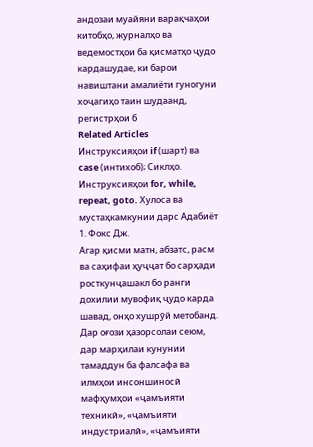андозаи муайяни варақчаҳои китобҳо, журналҳо ва ведемостҳои ба қисматҳо ҷудо кардашудае, ки барои навиштани амалиёти гуногуни хоҷагиҳо таин шудаанд, регистрҳои б
Related Articles Инструксияҳои if (шарт) ва case (интихоб); Сиклҳо. Инструксияҳои for, while, repeat, goto. Хулоса ва мустаҳкамкунии дарс Адабиёт 1. Фокс Дж.
Агар қисми матн, абзатс, расм ва саҳифаи ҳуҷҷат бо сарҳади росткунҷашакл бо ранги дохилии мувофиқ ҷудо карда шавад, онҳо хушрӯй метобанд.
Дар оғози ҳазорсолаи сеюм, дар марҳилаи кунунии тамаддун ба фалсафа ва илмҳои инсоншиносӣ мафҳумҳои «ҷамъияти техникӣ», «ҷамъияти индустриалӣ», «ҷамъияти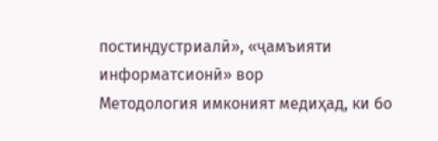постиндустриалӣ», «ҷамъияти информатсионӣ» вор
Методология имконият медиҳад, ки бо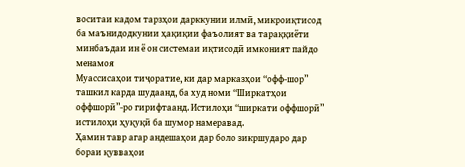воситаи кадом тарзҳои дарккунии илмӣ, микроиқтисод ба маънидодкунии ҳақиқии фаъолият ва тараққиёти минбаъдаи ин ё он системаи иқтисодӣ имконият пайдо менамоя
Муассисаҳои тиҷоратие, ки дар марказҳои “офф-шор” ташкил карда шудаанд, ба худ номи “Ширкатҳои оффшорӣ”-ро гирифтаанд. Истилоҳи “ширкати оффшорӣ” истилоҳи ҳуқуқӣ ба шумор намеравад.
Ҳамин тавр агар андешаҳои дар боло зикршударо дар бораи қувваҳои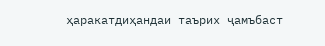ҳаракатдиҳандаи таърих ҷамъбаст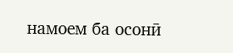намоем ба осонӣ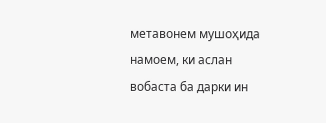метавонем мушоҳида намоем, ки аслан вобаста ба дарки ин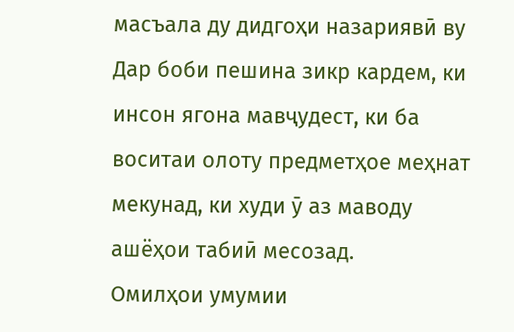масъала ду дидгоҳи назариявӣ ву
Дар боби пешина зикр кардем, ки инсон ягона мавҷудест, ки ба воситаи олоту предметҳое меҳнат мекунад, ки худи ӯ аз маводу ашёҳои табиӣ месозад.
Омилҳои умумии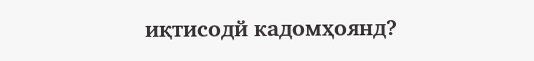иқтисодй кадомҳоянд?